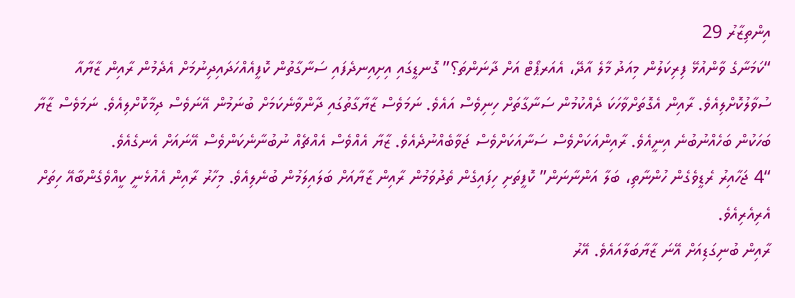އިންތިޒާރު 29
“ކަމަނާގެ ވާންއުޅޭ ފިރިކަލުން މިއަދު މާލެ އާދޭ، އެއަރޕޯޓް އަށް ދާނަންތަ؟” ގޮނޑީގައި އިށިއިނދެފައި ސަނާގާތުން ކޮފީއެއްހަދައިދިނުމަށް އެދެމުން ރާއިން ޒާޔާއާ ސުވާލުކޮށްލިއެވެ. ރާއިން އެގޮތަށްވާހަކަ ދެއްކުމުން ސަނާގާތަށް ހިނިވެސް އައެވެ. ނަމަވެސް ޒާޔާގާތުގައި ދާންވާނެކަމަށް ބުނަމުން އޭނަވެސް ދިމާކޮށްލިއެވެ. ނަމަވެސް ޒާޔާ ބަހަކުން ބަހެއްނުބުނެ އިނީއެވެ. ރާއިންއަކަށްވެސް ސަނާއަކަށްވެސް ޖަވާބެއްނުދެއެވެ. ޒާޔާ އެއްވެސް އެއްޗެއް ނުބުނާނެކަންވެސް އޭނައަށް އެނގެއެވެ.
“4 ޖަހާއިރު ރެޑީވެގެން ހުންނާތި، ބަލާ އަންނާނަން” ކޮފީތަށި ހިފައިގެން ތެދުވަމުން ރާއިން ޒާޔާއަށް ބަލައިލަމުން ބުނެލިއެވެ. މިހާރު ރާއިން އެއުޅެނީ ކީއްވެގެންބާއޭ ހިތަށް އެރިއެރިއެވެ.
ރާއިން ބުނިގަޑިއަށް އޭނަ ޒާޔާބަލާއައެވެ. އޭރު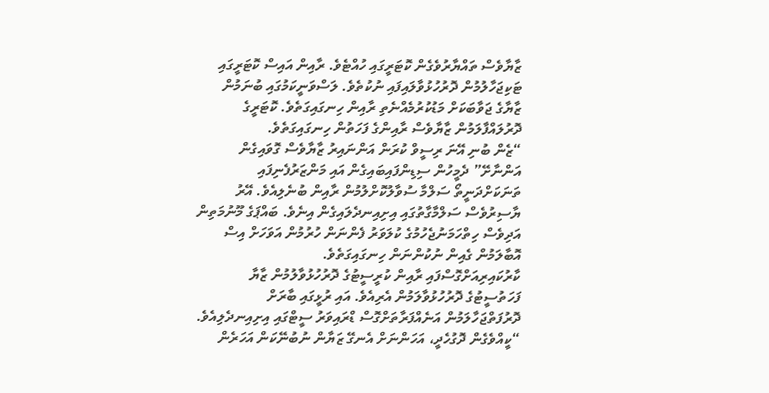ޒާޔާވެސް ތައްޔާރުވެގެން ކޮޓަރީގައި ހުއްޓެވެ. ރާއިން އައިސް ކޮޓަރީގައި ޓަކިޖަހާލުމުން ދޮރުހުޅުވާލައިފައި ނުކުތެވެ. ލަސްވަނީކަމުގައި ބުނަމުން ޒާޔާގެ ޖަވާބަކަށް މަޑުކުރުމެއްނެތި ރާއިން ހިނގައިގަތެވެ. ކޮޓަރީގެ ދޮރުލައްފާލަމުން ޒާޔާވެސް ރާއިންގެ ފަހަތުން ހިނގައިގަތެވެ.
“ޒެން ބުނި އޭނަ ރިސީވް ކުރަން އަންނައިރު ޒާޔާވެސް ގޮވައިގެން އަންނާށޭ” ދެމީހުން ސިޑިންފައިބައިގެން އައި މަންޒަރުފެނިފައި ތަނަކަށްދަނީތޯ ސަލްމާ ސުވާލުކޮށްލުމުން ރާއިން ބުނެލިއެވެ. އޭރު ޔާސިރުވެސް ސަލްމާގާތުގައި އިށިއިނދެލައިގެން އިނެވެ. ބައްޕަގެ މޫނުމަތިން އަދިވެސް ހިތްހަމަނުޖެހުމުގެ ކުލަވަރު ފެންނަން ހުރުމުން އަވަހަށް އިސް އޮބާލަމުން ގެއިން ނުކުންނަން ހިނގައިގަތެވެ.
ކާރުކައިރިއަށްގޮސްފައި ރާއިން ކުރީސީޓުގެ ދޮރުހުޅުވާލުމުން ޒާޔާ ފަހަތުސީޓުގެ ދޮރުހުޅުވާލަމުން އެރިއެވެ. އައި ރުޅީގައި ބާރަށް ދޮރުފަތްޖަހާލަމުން އަނެއްފަރާތަށްގޮސް ޑްރައިވަރު ސީޓްގައި އިށިއިނދެލިއެވެ.
“ކީއްވެގެން ދޮގުހެދީ، އަހަންނަށް އެނގޭ ޒަޔާން ނުބުނޭކަން އަހަރެން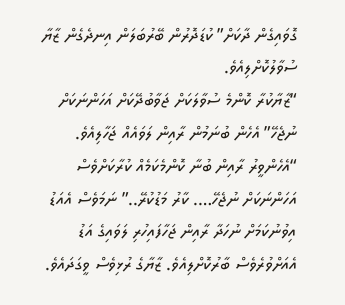ގޮވައިގެން ދާކަށް” ކުޑަދޮރުން ބޭރުބަލަން އިނދެގެން ޒާޔާ ސުވާލުކޮށްލިއެވެ.
“ޒާޔާކުރާ ކޮންމެ ސުވާލަކަށް ޖަވާބުދޭކަށް އަހަންނަކަށް ނުޖެހޭ” އެހެން ބުނަމުން ރާއިން ލަވައެއް ޖަހާލިއެވެ.
“އެހެންވީރު ރާއިން ބުނާ ކޮންމެކަމެއް ކުރާކަށްވެސް އަހަންނަކަށް ނުޖެހޭ…. ކާރު މަޑުކުރޭ..” ނަމަވެސް އެއަޑު އިވުނުކަމަށް ނުހަދާ ރާއިން ޖަހާފައިހުރި ލަވައިގެ އަޑު އެއަށްވުރެވެސް ބާރުކޮށްލިއެވެ. ޒާޔާގެ ރުޅިވެސް ވީގަދައެވެ.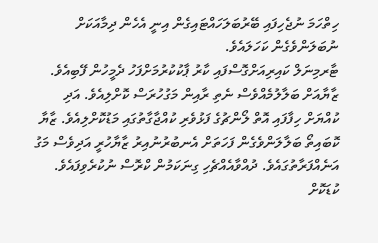ހިތްހަމަ ނުޖެހިފައި ބޭރުބަލަހައްޓައިގެން އިނީ އެހެން ދިމާއަކަށް ނުބަލަންވެގެން ކަހަލައެވެ.
ޓާރމިނަލް ކައިރިއަށްގޮސްފައި ކާރު ޕާކުކުރުމަށްފަހު ދެމީހުން ފޭބިއެވެ. ޒާޔާއަށް ބަލާލުމެއްވެސް ނެތި ރާއިން މަގުހުރަސް ކޮށްލިއެވެ. އަދި ކުއްޔަށް ހިފާފައި އޮތް ލޯންޗުގެ ފަޅުވެރި ކުއްޖާގާތުގައި މަޑުކޮށްލިއެވެ. ޒާޔާ ކޮބައިތޯ ބަލާލަންވެގެން ފަހަތަށް އެނބުރުނުއިރު ޒާޔާހުރީ އަދިވެސް މަގު އަނެއްފަރާތުގައެވެ. ދުއްވާއެއްޗެހި ގިނަކަމުން ކްރޮސް ނުކުރެވިފައެވެ. ކުޑަކޮށް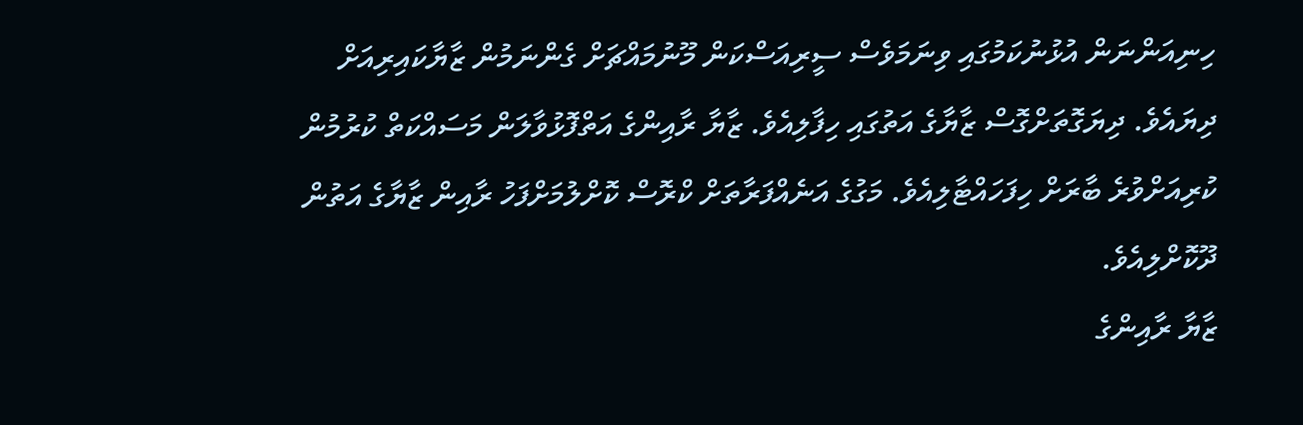ހިނިއަންނަން އުޅުނުކަމުގައި ވިނަމަވެސް ސީރިއަސްކަން މޫނުމައްޗަށް ގެންނަމުން ޒާޔާކައިރިއަށް ދިޔައެވެ. ދިޔަގޮތަށްގޮސް ޒާޔާގެ އަތުގައި ހިފާލިއެވެ. ޒާޔާ ރާއިންގެ އަތްފޮޅުވާލަން މަސައްކަތް ކުރުމުން ކުރިއަށްވުރެ ބާރަށް ހިފަހައްޓާލިއެވެ. މަގުގެ އަނެއްފަރާތަށް ކްރޮސް ކޮށްލުމަށްފަހު ރާއިން ޒާޔާގެ އަތުން ދޫކޮށްލިއެވެ.
ޒާޔާ ރާއިންގެ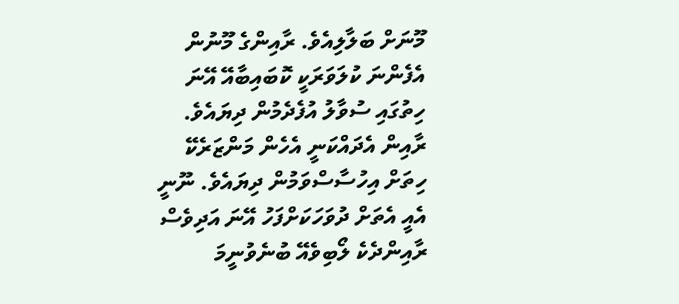މޫނަށް ބަލާލިއެވެ. ރާއިންގެ މޫނުން އެފެންނަ ކުލަވަރަކީ ކޮބައިބާއޭ އޭނަ ހިތުގައި ސުވާލު އުފެދެމުން ދިޔައެވެ. ރާއިން އެދައްކަނީ އެހެން މަންޒަރެކޭ ހިތަށް އިހުސާސްވަމުން ދިޔައެވެ. ނޫނީ އެއީ އެތަށް ދުވަހަކަށްފަހު އޭނަ އަދިވެސް ރާއިންދެކެ ލޯބިވެއޭ ބުނެވުނީމަ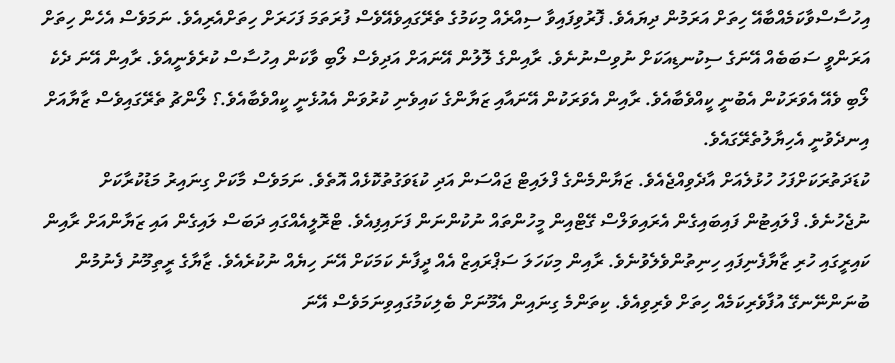އިހުސާސްވާކަމެއްބާއޭ ހިތަށް އަރަމުން ދިޔައެވެ. ފޮރުވިފައިވާ ސިއްރެއް މިކަމުގެ ތެރޭގައިވެއޭވެސް ފުރަތަމަ ފަހަރަށް ހިތަށްއެރިއެވެ. ނަމަވެސް އެހެން ހިތަށް އަރަންވީ ސަބަބެއް އޭނަގެ ސިކުނޑިއަކަށް ނުވިސްނުނެވެ. ރާއިންގެ ލޮލުން އޭނައަށް އަދިވެސް ލޯބި ވާކަން އިހުސާސް ކުރެވެނީއެވެ. ރާއިން އޭނަ ދެކެ ލޯބި ވެއޭ އެވަރަކުން އެބުނީ ކީއްވެބާއެވެ. ރާއިން އެވަރަކުން އޭނައާއި ޒަޔާންގެ ކައިވެނި ކުރުވަން އެއުޅެނީ ކީއްވެބާއެވެ.؟ ލޯންޗު ތެރޭގައިވެސް ޒާޔާއަށް އިނދެވުނީ އެހިޔާލުތެރޭގައެވެ.
ކުޑަދަތުރަކަށްފަހު ހުޅުލެއަށް އާދެވިއްޖެއެވެ. ޒަޔާންމެންގެ ފްލައިޓް ޖައްސަން އަދި ކުޑަވަގުތުކޮޅެއް އޮތެވެ. ނަމަވެސް މާކަށް ގިނައިރު މަޑުކުރާކަށް ނުޖެހުނެވެ. ފްލައިޓުން ފައިބައިގެން އެރައިވަލްސް ގޭޓްއިން މީހުންތައް ނުކުންނަން ފަށައިފިއެވެ. ޓްރޮލީއެއްގައި ދަބަސް ލައިގެން އައި ޒަޔާންއަށް ރާއިން ކައިރީގައި ހުރި ޒާޔާފެނިފައި ހިނިތުންވެލެވުނެވެ. ރާއިން މިކަހަލަ ސަޕްރައިޒް އެއް ދީފާނެ ކަމަކަށް އޭނަ ހިޔެއް ނުކުރެއެވެ. ޒާޔާގެ ރީތިމޫނު ފެނުމުން ބުނަންނޭނގޭ އުފާވެރިކަމެއް ހިތަށް ވެރިވިއެވެ. ކިތަންމެ ގިނައިން އެމޫނަށް ބެލިކަމުގައިވިނަމަވެސް އޭނަ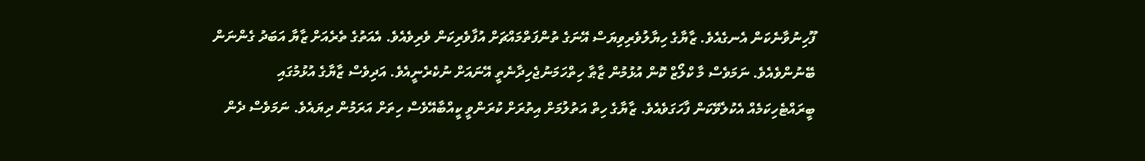ފޫހިނުވާނެކަން އެނގެއެވެ. ޒާޔާގެ ހިޔާލުވެރިވިޔަސް އޭނަގެ ތުންފަތްމައްޗަށް އުފާވެރިކަން ވެރިވެއެވެ. އެއަތުގެ ތެރެއަށް ޒާޔާ އަބަދު ގެންނަން ބޭނުންވެއެވެ. ނަމަވެސް މާ ކްލޯޒް ކޮން އުޅުމުން ޒާޠާ ހިތްހަމަނުޖެހިދާނެތީ އޭނައަށް ނުކެރެނީއެވެ. އަދިވެސް ޒާޔާގެ އުޅުމުގައި ބީރައްޓެހިކަމެއް އެކުލެވޭކަން ފާހަގަވެއެވެ. ޒާޔާގެ ހިތް އަތުލުމަށް އިތުރަށް ކުރަންވީ ކީއްބާއޭވެސް ހިތަށް އަރަމުން ދިޔައެވެ. ނަމަވެސް ދެން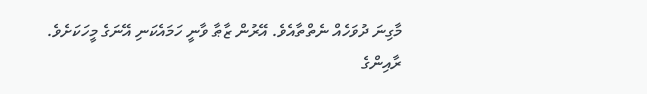މާގިނަ ދުވަހެއް ނެތްތާއެވެ. އޭރުން ޒާޠާ ވާނީ ހަމައެކަނި އޭނަގެ މީހަކަށެވެ. ރާއިންގެ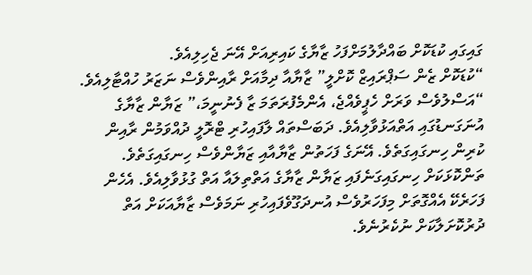ގައިގައި ކުޑަކޮށް ބައްދާލުމަށްފަހު ޒާޔާގެ ކައިރިއަށް އޭނަ ޖެހިލިއެވެ.
“ކުޑަކޮށް ޒެން ސަޕްރައިޒް ކޮށްލީ” ޒާޔާއާ ދިމާއަށް ރާއިންވެސް ނަޒަރު ހުއްޓާލިއެވެ.
“އަސްލުވެސް ވަރަށް ހެޕީވެއްޖެ، އެންމެފުރަތަމަ ޒާ ފެނުނީމަ،” ޒަޔާން ޒާޔާގެ އުނަގަނޑުގައި އަތްއަޅުވާލިއެވެ. ދަބަސްތައް ލާފައިހުރި ޓްރޮލީ ދުއްވަމުން ރާއިން ކުރިން ހިނގައިގަތެވެ. އޭނަގެ ފަހަތުން ޒާޔާއާއި ޒަޔާންވެސް ހިނގައިގަތެވެ. ތަންކޮޅަކަށް ހިނގައިގަނެފައި ޒަޔާން ޒާޔާގެ އަތްތިލައާ އަތް ގުޅުވާލިއެވެ. އެހެން ފަހަރެކޭ އެއްގޮތަށް މިފަހަރުވެސް އުނދަގޫވެފައިހުރި ނަމަވެސް ޒާޔާއަކަށް އަތް ދުރުކޮށަލާކަށް ނުކެރުނެވެ.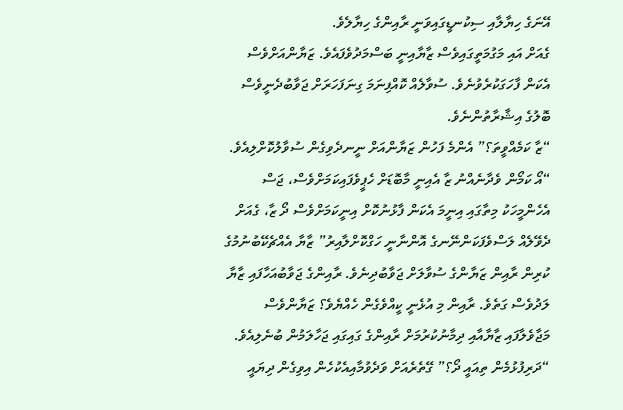އޭނަގެ ހިޔާލާއި ސިކުނޑީގައިވަނީ ރާއިންގެ ހިޔާލެވެ.
ގެއަށް އައި މަގުމަތީގައިވެސް ޒާޔާއިނީ ބަސްމަދުވެފައެވެ. ޒަޔާންއަށްވެސް އެކަން ފާހަގަކުރެވުނެވެ. ސުވާލެއް ކޮއްފިނަމަ ގިނަފަހަރަށް ޖަވާބުދެނީވެސް ބޮލުގެ އިޝާރާތުންނެވެ.
“ޒާ ކަމެއްވީތަ؟” އެންމެ ފަހުން ޒަޔާންއަށް ނީނދެވިގެން ސުވާލުކޮށްލިއެވެ.
“އޯ ކަމޯން ވެދާނެއްނު ޒާ އެއިނީ މާބޮޑަށް ހެޕީވެފައިކަމަށްވެސް، ޖަސް އެހެންމީހަކު މިތާގައި އިނީމަ އެކަން ފާޅުނުކޮށް އިނީކަމަށްވެސް ދޯ ޒާ، ގެއަށް ދެވޭލެއް ލަސްވެފަކަންނޭނގެ އޮންނާނީ ހަގްކޮށްލާއިރު” ޒާޔާ އެއްޗެކޭބުނުމުގެ ކުރިން ރާއިން ޒަޔާންގެ ސުވާލަށް ޖަވާބުދިނެވެ. ރާއިންގެ ޖަވާބުއަހާފައި ޒާޔާ ލަދުވެސް ގަތެވެ. ރާއިން މި އުޅެނީ ކީއްވެގެން ހެއްޔެވެ؟ ޒަޔާންވެސް މަޖާވެލާފައި ޒާޔާއާއި ދިމާނުކުރުމަށް ރާއިންގެ ގައިގައި ޖަހާލަމުން ބުނެލިއެވެ.
“ދަރިފުޅުމެން ތިއައީ ދޯ؟” ގޭތެރެއަށް ވަދެވުމާއިއެކުހެން އިވިގެން ދިޔައީ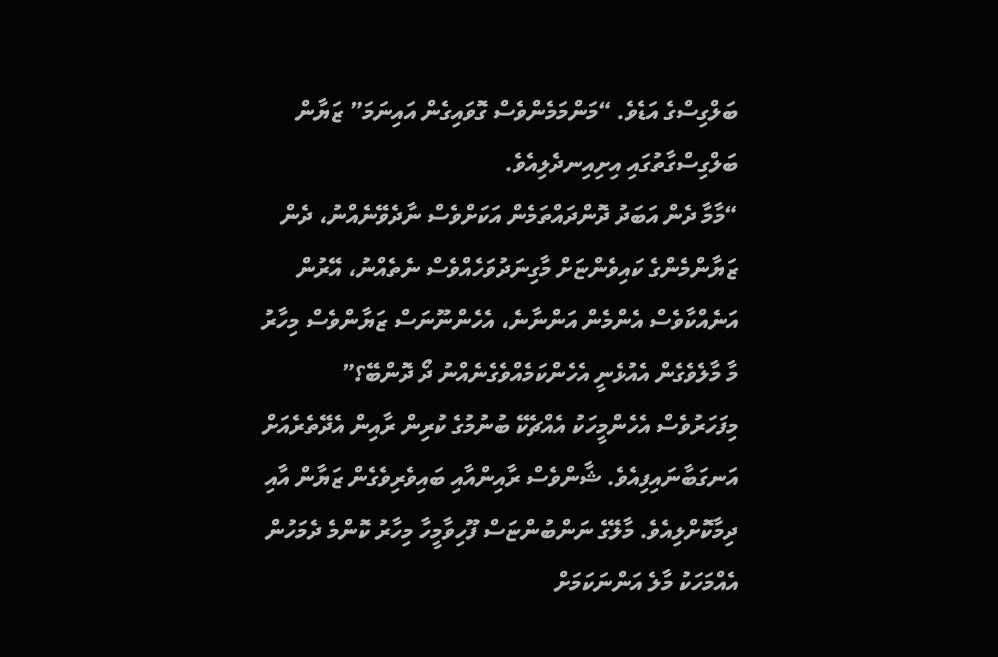ބަލްގިސްގެ އަޑެވެ. “މަންމަމެންވެސް ގޮވައިގެން އައިނަމަ” ޒަޔާން ބަލްގިސްގާތުގައި އިށިއިނދެލިއެވެ.
“މާމާ ދެން އަބަދު ދޮންދައްތަމެން އަކަށްވެސް ނާދެވޭނެއްނު، ދެން ޒަޔާންމެންގެ ކައިވެންޏަށް މާގިނަދުވަހެއްވެސް ނެތެއްނު، އޭރުން އަނެއްކާވެސް އެންމެން އަންނާނެ، އެހެންނޫނަސް ޒަޔާންވެސް މިހާރު މާ މާލެވެގެން އެއުޅެނީ އެހެންކަމެއްވެގެނެއްނު ދޯ ދޮންބޭ؟” މިފަހަރުވެސް އެހެންމީހަކު އެއްޗެކޭ ބުނުމުގެ ކުރިން ރާއިން އެދޭތެރެއަށް އަނގަބާނައިފިއެވެ. ޝާންވެސް ރާއިންއާއި ބައިވެރިވެގެން ޒަޔާން އާއި ދިމާކޮށްލިއެވެ. މާލޭގެ ނަންބުންޏަސް ފޫހިވާމީހާ މިހާރު ކޮންމެ ދެމަހުން އެއްމަހަކު މާލެ އަންނަކަމަށް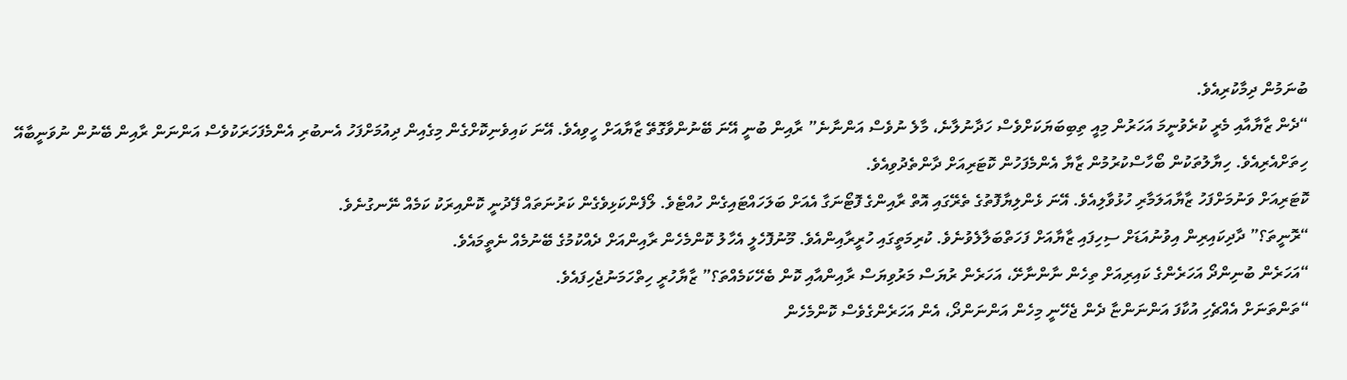ބުނަމުން ދިމާކުރިއެވެ.
“ދެން ޒާޔާއާއި މެރީ ކުރެވުނީމަ އަހަރުން މިއީ ތިބިބަޔަކަށްވެސް ހަދާނުލާނެ، މާލެ ނުވެސް އަންނާނެ” ރާއިން ބުނީ އޭނަ ބޭނުންވާގޮތޭ ޒާޔާއަށް ހީވިއެވެ. އޭނަ ކައިވެނިކޮށްގެން މިގެއިން ދިއުމަށްފަހު އެނބުރި އެންމެފަހަރަކުވެސް އަންނަން ރާއިން ބޭނުން ނުވަނީބާއޭ ހިތަށްއެރިއެވެ. ހިޔާލުތަކުން ބޯހާސްކުރުމުން ޒާޔާ އެންމެފަހުން ކޮޓަރިއަށް ދާންތެދުވިއެވެ.
ކޮޓަރިއަށް ވަނުމަށްފަހު ޒާޔާއަލަމާރި ހުޅުވާލިއެވެ. އޭނަ ޅެންލިޔާފޮތުގެ ތެރޭގައި އޮތް ރާއިންގެ ފޮޓޯނަގާ އެއަށް ބަލަހައްޓައިގެން ހުއްޓެވެ. ލޯފެންކަޅިވެގެން ކަރުނަތައް ފޭދުނީ ކޮންއިރަކު ކަމެއް ނޭނގުނެވެ.
“ރޮނީތަ؟” ދާދިކައިރިން އިވުނުއަޑަށް ސިހިފައި ޒާޔާއަށް ފަހަތްބަލާލެވުނެވެ. ކުރިމަތީގައި ހުރީރާއިންއެވެ. މޫނުފޮހެލީ އެހާލު ކޮންމެހެން ރާއިންއަށް ދެއްކުމުގެ ބޭނުމެއް ނެތީމައެވެ.
“އަހަރެން ބުނިންދޯ އަހަރެންގެ ކައިރިއަށް ތިހެން ނާންނާށޭ، އަހަރެން ރުޔަސް މަރުވިޔަސް ރާއިންއާއި ކޮން ބެހޭކަމެއްތަ؟” ޒާޔާހުރީ ހިތްހަމަނުޖެހިފައެވެ.
“ތަންތަނަށް އެއްޗެހި އުކާފަ އަންނަންޏާ ދެން ޖެހޭނީ މިހެން އަންނަންދޯ، އެން އަހަރެންގެވެސް ކޮންމެހެން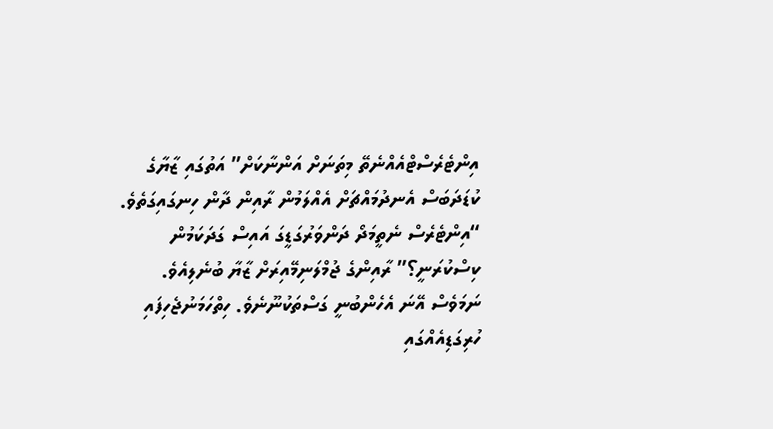އިންޓެރެސްޓްއެއްނެތޭ މިތަނަށް އަންނާކަށް” އަތުގައި ޒާޔާގެ ކުޑަދަބަސް އެނދުމައްޗަށް އެއްލަމުން ރާއިން ދާން ހިނގައިގަތެވެ.
“އިންޓެރެސް ނެތީމަދޯ ދަންވަރުގަޑީގަ އައިސް ގަދަކަމުން ކިސްކުރަނީ؟” ރާއިންގެ ޖުމްލަނިމޭއިރަށް ޒާޔާ ބުނެލިއެވެ. ނަމަވެސް އޭނަ އެހެންބުނީ ގަސްތަކުނޫނެވެ. ހިތްހަމަނުޖެހިފައި ހުރިގަޑިއެއްގައި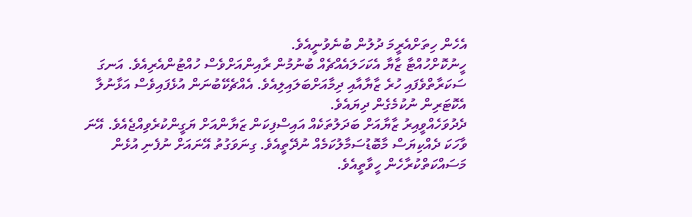އެހެން ހިތަށްއެރީމަ ދުލުން ބުނެވުނީއެވެ.
ހީނުކޮށްހުއްޓާ ޒާޔާ އެކަހަލައެއްޗެއް ބުނުމުން ރާއިންއަށްވެސް ހުއްޓުންއެރިއެވެ. އަނގަ ސަކަރާތްވެފައި ހުރެ ޒާޔާއާއި ދިމާއަށްބަލައިލިއެވެ. އެއްޗެކޭބުނަން އުޅެފައިވެސް އަޅާނުލާ އެކޮޓަރިން ނުކުމެގެން ދިޔައެވެ.
ދެދުވަހެއްވީއިރު ޒާޔާއަށް ބަދަލުތަކެއް އައިސްފިކަން ޒަޔާންއަށް ޔަގީންކުރެވިއްޖެއެވެ. އޭނަ ވާހަކަ ދެއްކިޔަސް މާބޮޑުސަމާލުކަމެއް ނުދޭތީއެވެ. ގިނަވަގުތު އޭނައަށް ނުފެނި އުޅެން މަސައްކަތްކުރާހެން ހީވާތީއެވެ.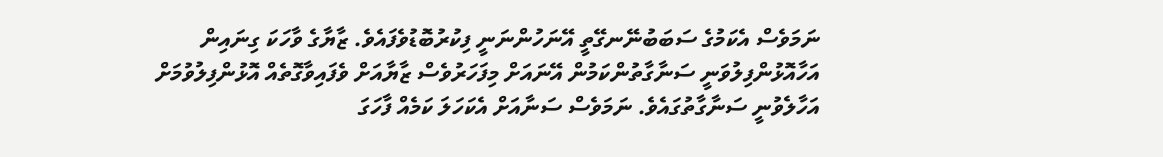ނަމަވެސް އެކަމުގެ ސަބަބުނޭނގޭތީ އޭނަހުންނަނީ ފިކުރުބޮޑުވެފައެވެ. ޒާޔާގެ ވާހަކަ ގިނައިން އަހާއޮޅުންފިލުވަނީ ސަނާގާތުންކަމުން އޭނައަށް މިފަހަރުވެސް ޒާޔާއަށް ވެފައިވާގޮތެއް އޮޅުންފިލުވުމަށް އަހާލެވުނީ ސަނާގާތުގައެވެ. ނަމަވެސް ސަނާއަށް އެކަހަލަ ކަމެއް ފާހަގަ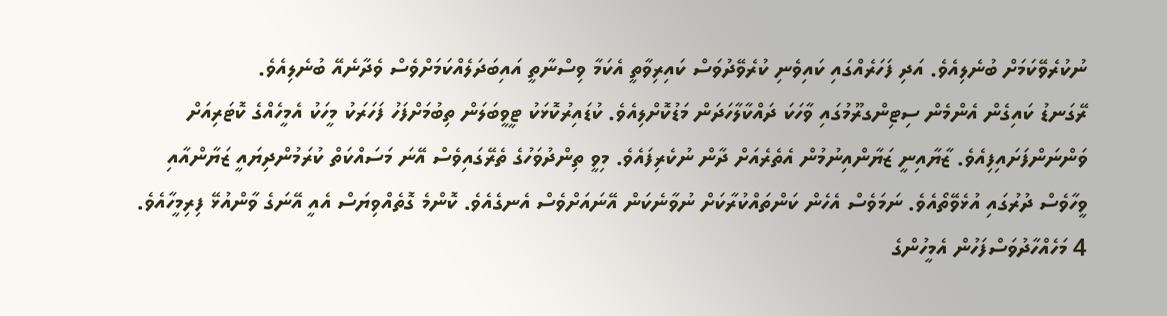ނުކުރެވޭކަމަށް ބުނެލިއެވެ. އަދި ފަހަރެއްގައި ކައިވެނި ކުރެވޭދުވަސް ކައިރިވާތީ އެކަމާ ވިސްނާތީ އައިބަދަލެއްކަމަށްވެސް ވެދާނެއޭ ބުނެލިއެވެ.
ރޭގަނޑު ކައިގެން އެންމެން ސިޓިންގރޫމުގައި ވާހަކަ ދައްކާލާހަދަން މަޑުކޮށްލިއެވެ. ކުޑައިރުކޮޅަކު ޓީވީބަލަން ތިބުމަށްފަހު ފަހަރަކު މީހަކު އެމީހެއްގެ ކޮޓަރިއަށް ވަންނަންފަށައިފިއެވެ. ޒާޔާއިނީ ޒަޔާންއިނުމުން އެތެރެއަށް ދާން ނުކެރިފައެވެ. މިވީ ތިންދުވަހުގެ ތެރޭގައިވެސް އޭނަ މަސައްކަތް ކުރަމުންދިޔައީ ޒަޔާންއާއި ވީހާވެސް ދުރުގައި އުޅެވޭތޯއެވެ. ނަމަވެސް އެހެން ކަންތައްކުރާކަށް ނުވާނެކަން އޭނައަށްވެސް އެނގެއެވެ. ކޮންމެ ގޮތެއްވިޔަސް އެއީ އޭނަގެ ވާންއުޅޭ ފިރިމީހާއެވެ. 4 މަހެއްހާދުވަސްފަހުން އެމީހުންގެ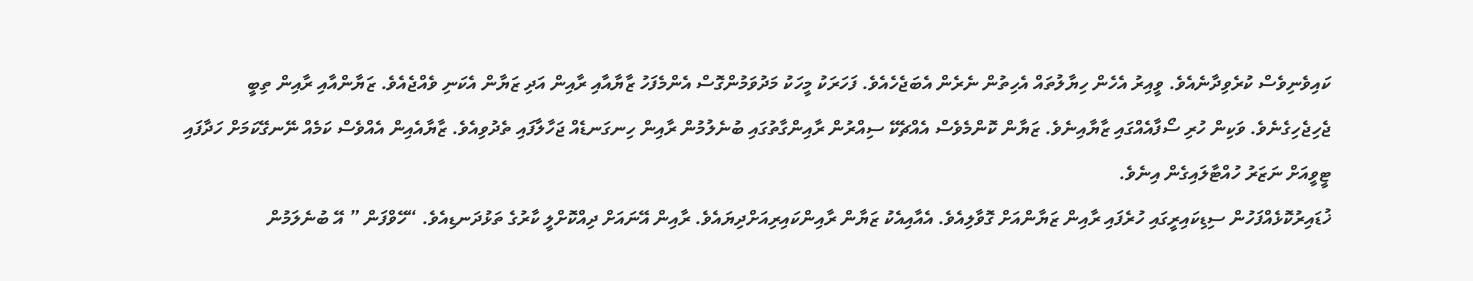ކައިވެނިވެސް ކުރެވިދާނެއެވެ. ވީއިރު އެހެން ހިޔާލުތައް އެހިތުން ނެރެން އެބަޖެހެއެވެ. ފަހަރަކު މީހަކު މަދުވަމުންގޮސް އެންމެފަހު ޒާޔާއާއި ރާއިން އަދި ޒަޔާން އެކަނި ވެއްޖެއެވެ. ޒަޔާންއާއި ރާއިން ތިބީ ޖެހިޖެހިގެނެވެ. ވަކިން ހުރި ސޯފާއެއްގައި ޒާޔާއިނެވެ. ޒަޔާން ކޮންމެވެސް އެއްޗެކޭ ސިއްރުން ރާއިންގާތުގައި ބުނެލުމުން ރާއިން ހިނގަނޑެއް ޖަހާލާފައި ތެދުވިއެވެ. ޒާޔާއެއިން އެއްވެސް ކަމެއް ނޭނގޭކަމަށް ހަދާފައި ޓީވީއަށް ނަޒަރު ހުއްޓާލައިގެން އިނެވެ.
ޚުޑައިރުކޮޅެއްފަހުން ސިޑިކައިރީގައި ހުރެފައި ރާއިން ޒަޔާންއަށް ގޮވާލިއެވެ. އެއާއިއެކު ޒަޔާން ރާއިންކައިރިއަށްދިޔައެވެ. ރާއިން އޭނައަށް ދިއްކޮށްލީ ކާރުގެ ތަޅުދަނޑިއެވެ. “ހޭވްފަން ” އޭ ބުނެލަމުން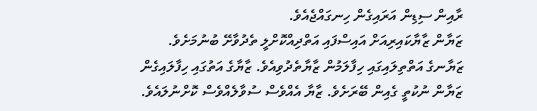ރާއިން ސިޑިން އަރައިގެން ހިނގައްޖެއެވެ.
ޒަޔާން ޒާޔާކައިރިއަށް އައިސްފައި އަތްދިއްކޮށްލީ ތެދުވާށޭ ބުނުމަށެވެ. ޒަޔާނގެ އަތްތިލައިގައި ހިފާލަމުން ޒާޔާތެދުވިއެވެ. ޒާޔާގެ އަތުގައި ހިފާލައިގެން ޒަޔާން ނުކުތީ ގެއިން ބޭރަށެވެ. ޒާޔާ އެއްވެސް ސުވާލެއްވެސް ކޮށްނުލައެވެ.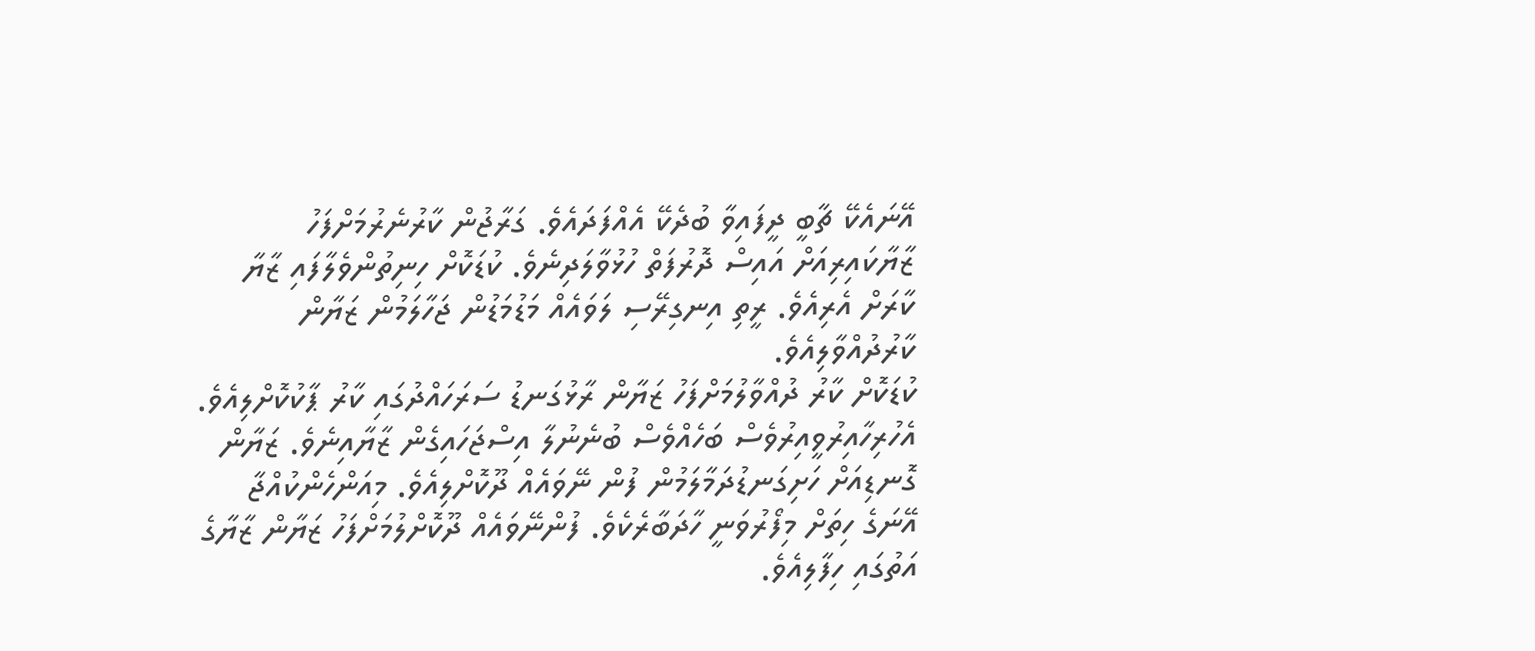އޭނައެކޭ ޗާބީ ދީފައިވާ ބުދެކޭ އެއްފަދައެވެ. ގަރާޖުން ކާރުނެރުމަށްފަހު ޒާޔާކައިރިއަށް އައިސް ދޮރުފަތް ހުޅުވާލަދިނެވެ. ކުޑަކޮށް ހިނިތުންވެލާފައި ޒާޔާ ކާރަށް އެރިއެވެ. ރީތި އިނގިރޭސި ލަވައެއް މަޑުމަޑުން ޖަހާލަމުން ޒަޔާން ކާރުދުއްވާލިއެވެ.
ކުޑަކޮށް ކާރު ދުއްވާލުމަށްފަހު ޒަޔާން ރާޅުގަނޑު ސަރަހައްދުގައި ކާރު ޕާކުކޮށްލިއެވެ. އެހުރިހާއިރުވީއިރުވެސް ބަހެއްވެސް ބުނެނުލާ އިސްޖަހައިގެން ޒާޔާއިނެވެ. ޒަޔާން ގޮނޑިއަށް ހަށިގަނޑުދަމާލަމުން ފުން ނޭވައެއް ދޫކޮށްލިއެވެ. މިއަންހެންކުއްޖާ އޭނަގެ ހިތަށް މިފޯރުވަނީ ހާދަބާރެކެވެ. ފުންނޭވައެއް ދޫކޮށްލުމަށްފަހު ޒަޔާން ޒާޔާގެ އަތުގައި ހިފާލިއެވެ.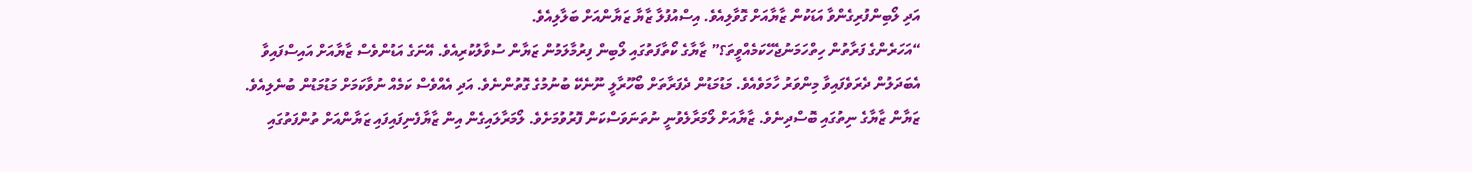އަދި ލޯބިންފުރިގެންވާ އަޑަކުން ޒާޔާއަށް ގޮވާލިއެވެ. އިސްއުފުލާ ޒާޔާ ޒަޔާންއަށް ބަލާލިއެވެ.
“އަހަރެންގެ ފަރާތުން ހިތްހަމަނުޖެހޭކަމެއްވީތަ؟” ޒާޔާގެ ކޯތާފަތުގައި ލޯބިން ފިރުމާލަމުން ޒަޔާން ސުވާލުކުރިއެވެ. އޭނަގެ އަޑުންވެސް ޒާޔާއަށް އައިސްފައިވާ އެބަދަލުން ދެރަވެފައިވާ މިންވަރު ހާމަވެއެވެ. މަޑުމަޑުން ދެފަރާތަށް ބޯހޫރާލީ ނޫނެކޭ ބުނުމުގެ ގޮތުންނެވެ. އަދި އެއްވެސް ކަމެއް ނުވާކަމަށް މަޑުމަޑުން ބުނެލިއެވެ. ޒަޔާން ޒާޔާގެ ނިތުގައި ބޮސްދިނެވެ. ޒާޔާއަށް ލޯމަރާލެވުނީ ނުތަނަވަސްކަން ފޮރުވުމަށެވެ. ލޯމަރާލައިގެން އިން ޒާޔާފެނިފައިފައި ޒަޔާންއަށް ތުންފަތުގައި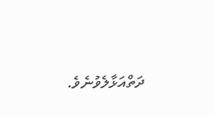ދަތްއަޅާލެވުނެވެ.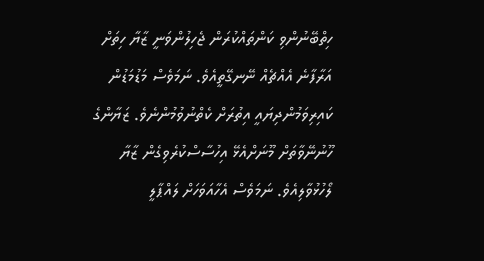ހިތްބޭނުންވި ކަންތައްކުރަން ޖެހިލުންވަނީ ޒާޔާ ހިތަށް އަރާފާނެ އެއްޗެއް ނޭނގޭތީއެވެ. ނަމަވެސް މަޑުމަޑުން ކައިރިވަމުންދިޔައީ އިތުރަށް ކެތްނުވުމުންނެވެ. ޒަޔާންގެ ހޫނުނޭވާތަށް މޫނަށްއެޅޭ އިހުސާސްކުރެވިގެން ޒާޔާ ލޯހުޅުވާލިއެވެ. ނަމަވެސް އެހާއަވަހަށް ލައްޕާލީ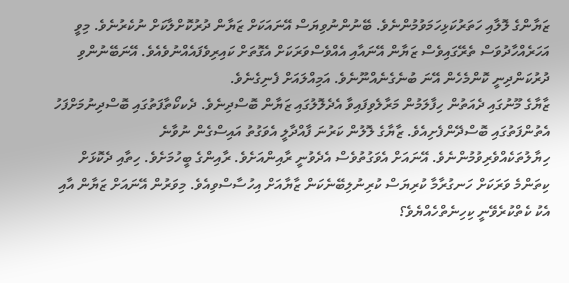ޒަޔާންގެ ލޮލާއި ހަތަރުކަޅިހަމަވުމުންނެވެ. ބޭނުންނުވިޔަސް އޭނައަކަށް ޒަޔާން ދުރުކޮށްލާކަށް ނުކެރުނެވެ. މިވީ އަހަރެއްހާދުވަސް ތެރޭގައިވެސް ޒަޔާން އޭނައާއި އެއްވެސްވަރަކަށް އެގޮތަށް ކައިރިވެފައެއްނުވެއެވެ. އޭނަބޭނުންވި ދުރުކަންދިނީ ކޮންމެހެން އޭނަ ބުނެގެނެއްނޫނެވެ. އަމިއްލައަށް ފެނިގެނެވެ.
ޒާޔާގެ މޫނުގައި ދެއަތުން ހިފާލަމުން މަރާލެވިފައިވާ އެދެލޮލުގައި ޒަޔާން ބޮސްދިނެވެ. ދެކކޯތާފަތުގައި ބޮސްދިނުމަށްފަހު އެތުންފަތުގައި ބޮސްދޭންފެށިއެވެ. ޒާޔާގެ ލޮލުން ކަރުނަ ފާއްދާލީ އެވަގުތު އައިސްގެން ނުވާނެ ހިޔާލުތަކެއްވެރިވުމުންނެވެ. އޭނައަށް އެވަގުތުވެސް އެދެވުނީ ރާއިންއަށެވެ. ރާއިންގެ ބީހުމަށެވެ. ހިތާއި ދެކޮޅަށް ކިތަންމެ ވަރަކަށް ހަނގުރާމާ ކުރިޔަސް ކުރިނުލިބޭނެކަން ޒާޔާއަށް އިހުސާސްވިއެވެ. މިވަރުން އޭނައަށް ޒަޔާން އާއި އެކު ކެތްކުރެވޭނީ ކިހިނެތްހެއްޔެވެ؟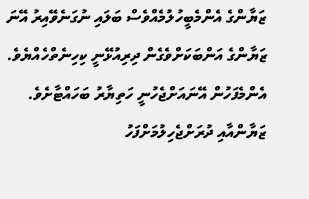ޒަޔާންގެ އެންމެބީހުލުމެއްވެސް ބަލައި ނުގަނެވޭއިރު އޭނަ ޒަޔާންގެ އަންބަކަށްވެގެން ދިރިއުޅޭނީ ކިހިނެތްހެއްޔެވެ. އެންމެފަހުން އޭނައަށްޖެހުނީ ހަތިޔާރު ބަހައްޓާށެވެ. ޒަޔާންއާއި ދުރަށްޖެހިލުމަށްފަހު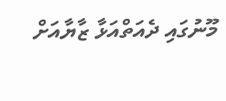މޫނުގައި ދެއަތްއަޅާ ޒާޔާއަށް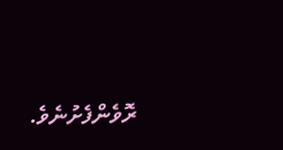ރޮވެންފެށުނެވެ.